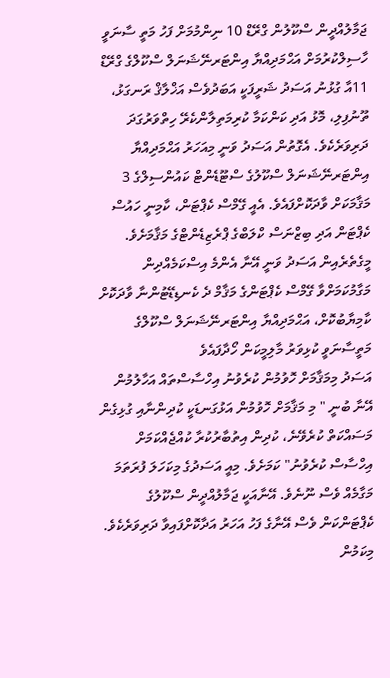ޖަމާލުއްދީން ސްކޫލުން ގްރޭޑް 10 ނިންމުމަށް ފަހު މަތީ ސާނަވީ ހާސިލްކުރުމަށް އަޙްމަދިއްޔާ އިންޓަރނޭޝަނަލް ސްކޫލްގެ ގްރޭޑް 11އާ ގުޅުނު އަސަދު ޝަރީފަކީ އަބަދުވެސް އަޚްލާޤް ރަނގަޅު، ތޫނުފިލި، މޮޅު އަދި ކަންކަމާ ކުރިމަތިލާންކެރޭ ހިތްވަރުގަދަ ދަރިވަރެކެވެ. އެގޮތުން އަސަދު ވަނީ މިއަހަރު އަޙްމަދިއްޔާ އިންޓަރނޭޝަނަލް ސްކޫލުގެ ސްޓޫޑެންޓް ކައުންސިލްގެ 3 މަޤާމަކަށް ވާދަކޮށްފައެވެ. އެއީ ގޭމްސް ކެޕްޓަން، ކާމިނީ ހައުސް ކެޕްޓަން އަދި ބިޒްނަސް ކްލަބްގެ ޕްރެޒިޑެންޓްގެ މަޤާމަށެވެ. މީގެތެރެއިން އަސަދު ވަނީ އޭނާ އެންމެ އިސްކަމެއްދިން މަގާމުކަމަށްވާ ގޭމްސް ކެޕްޓަންގެ މަޤާމް ދެ ކެނޑިޑޭޓުންނާ ވާދަކޮށް ކާމިޔާބުކޮށް، އަޙްމަދިއްޔާ އިންޓަރނޭޝަނަލް ސްކޫލްގެ މަތީސާނަވީ ކުޅިވަރު މާލިމީކަން ހޯދާފައެވެ
އަސަދު މިމަޤާމަށް ހޮވުމުން ކުރެވުނު އިހްސާސްތައް އަހާލުމުން އޭނާ ބުނީ " މި މަޤާމަށް ހޮވުމުން އަޅުގަނޑަކީ ކުދިންނާއި ގުޅިގެން މަސައްކަތް ކުރެވޭނެ، ކުދިން އިތުބާރުކުރާ ކުއްޖެއްކަމަށް އިހްސާސް ކުރެވުނު" ކަމަށެވެ. މިއީ އަސަދުގެ މިކަހަލަ ފުރަތަމަ މަގާމެއް ވެސް ނޫނެވެ. އޭނާއަކީ ޖަމާލުއްދީން ސްކޫލުގެ ކެޕްޓަންކަން ވެސް އޭނާގެ ފަހު އަހަރު އަދާކޮށްފައިވާ ދަރިވަރެކެވެ. މިކަމުން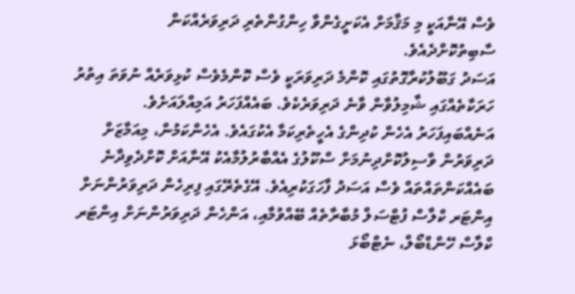ވެސް އޭނާއަކީ މި މަޤާމަށް އެކަށީގެންވާ ހިންގުންތެރި ދަރިވަރެއްކަން ސާބިތުކޮށްދެއެވެ.
އަސަދު ގަބޫލުކުރާގޮތުގައި ކޮންމެ ދަރިވަރަކީ ވެސް ކޮންމެވެސް ކުޅިވަރެއް ނުވަތަ އިތުރު ހަރަކާތެއްގައި ޝާމިލުވާން ވާނެ ދަރިވަރެކެވެ. ބައެއްފަހަރު އަމިއްލައަށެވެ. އަނެއްބައިފަހަރު އެހެން ކުދިންގެ އެހީތެރިކަމާ އެކުގައެވެ. އެހެންކަމުން، މިއަމާޒަށް ދަރިވަރުން ވާސިލުކޮށްދިނުމަށް ސްކޫލުގެ އެއްބާރުލުމާއެކު އޭނާއަށް ކޮށްދެވިދާނެ ބައެއްކަންތައްތައް ވެސް އަސަދު ފާހަގަކުރިއެވެ. އޭގެތެރޭގައި ފިރިހެން ދަރިވަރުންނަށް އިންޓަރ ކްލާސް ފުޓްސަލް މުބާރާތެއް ބޭއްވުމާއި، އަންހެން ދަރިވަރުންނަށް އިންޓަރ ކްލާސް ހޭންޑްބޯލް، ނެޓްބޯޅަ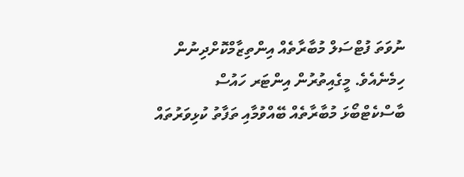ނުވަތަ ފުޓްސަލް މުބާރާތެއް އިންތިޒާމްކޮށްދިނުން ހިމެނެއެވެ. މީގެއިތުރުން އިންޓަރ ހައުސް ބާސްކެޓްބޯޅަ މުބާރާތެއް ބޭއްވުމާއި ތަފާތު ކުޅިވަރުތައް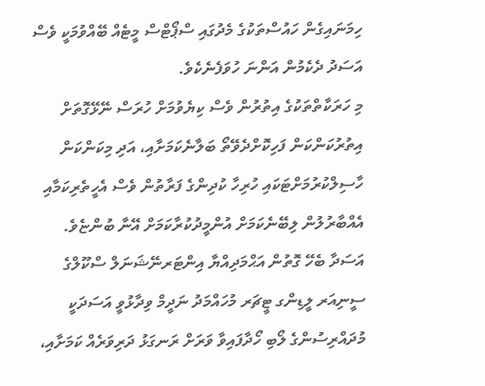ހިމަނައިގެން ހައުސްތަކުގެ މެދުގައި ސްޕޯޓްސް މީޓެއް ބޭއްވުމަކީ ވެސް އަސަދު ދެކެމުން އަންނަ ހުވަފެނެކެވެ.
މި ހަރަކާތްތަކުގެ އިތުރުން ވެސް ކިޔެވުމަށް ހުރަސް ނޭޅޭގޮތަށް އިތުރުކަންކަން ފަހިކޮށްދެވޭތޯ ބަލާނެކަމަށާއި، އަދި މިކަންކަން ހާސިލްކުރުމަށްޓަކައި ހުރިހާ ކުދިންގެ ފަރާތުން ވެސް އެހީތެރިކަމާއި އެއްބާރުލުން ލިބޭނެކަމަށް އުންމީދުކުރާކަމަށް އޭނާ ބުންޏެވެ.
އަސަދާ ބެހޭ ގޮތުން އަޙްމަދިއްޔާ އިންޓަރނޭޝަނަލް ސްކޫލްގެ ސީނިއަރ ލީޑިންގ ޓީޗަރ މުހައްމަދު ނަދީމް ވިދާޅުވީ އަސަދަކީ މުދައްރިސުންގެ ލޯބި ހޯދާފައިވާ ވަރަށް ރަނގަޅު ދަރިވަރެއް ކަމަށާއި،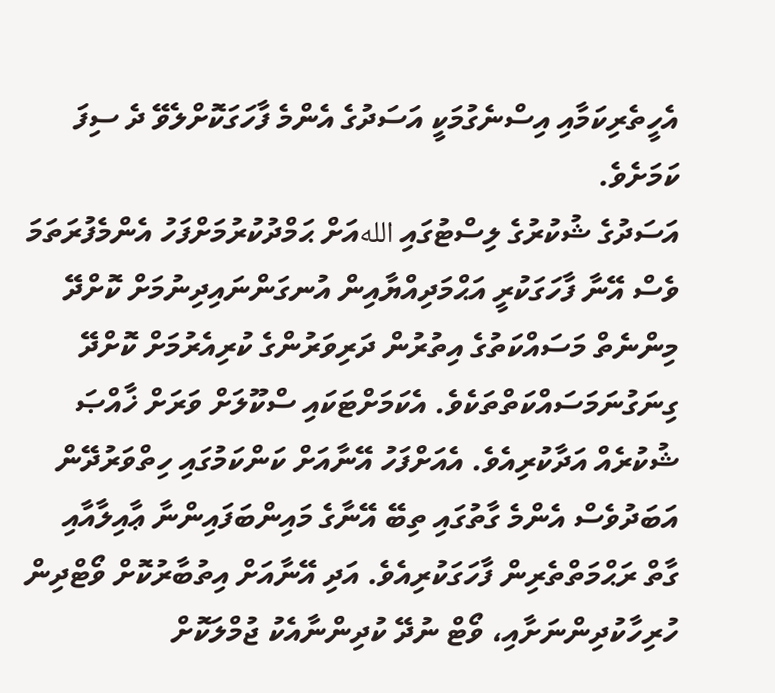އެހީތެރިކަމާއި އިސްނެގުމަކީ އަސަދުގެ އެންމެ ފާހަގަކޮށްލެވޭ ދެ ސިފަ ކަމަށެވެ.
އަސަދުގެ ޝުކުރުގެ ލިސްޓުގައި اللهއަށް ޙަމްދުކުރުމަށްފަހު އެންމެފުރަތަމަ ވެސް އޭނާ ފާހަގަކުރީ އަޙްމަދިއްޔާއިން އުނގަންނައިދިނުމަށް ކޮށްދޭ މިންނެތް މަސައްކަތުގެ އިތުރުން ދަރިވަރުންގެ ކުރިއެރުމަށް ކޮށްދޭ ގިނަގުނަމަސައްކަތްތަކެވެ. އެކަމަށްޓަކައި ސްކޫލަށް ވަރަށް ޚާއްޞަ ޝުކުރެއް އަދާކުރިއެވެ. އެއަށްފަހު އޭނާއަށް ކަންކަމުގައި ހިތްވަރުދޭން އަބަދުވެސް އެންމެ ގާތުގައި ތިބޭ އޭނާގެ މައިންބަފައިންނާ ޢާއިލާއާއި ގާތް ރަޙްމަތްތެރިން ފާހަގަކުރިއެވެ. އަދި އޭނާއަށް އިތުބާރުކޮށް ވޯޓްދިން ހުރިހާކުދިންނަށާއި، ވޯޓް ނުދޭ ކުދިންނާއެކު ޖުމްލަކޮށް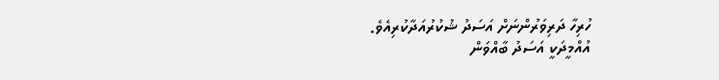ހުރިހާ ދަރިވަރުންނަށް އަސަދު ޝުކުރުއަދާކުރިއެވެ.
އުއްމީދަކީ އަސަދު ބާއްވަން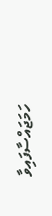ހަމަޖައްސާފައިވާ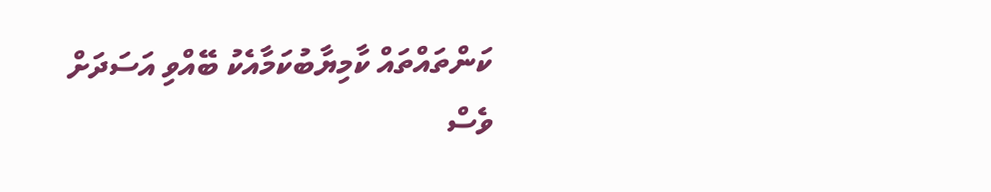ކަންތައްތައް ކާމިޔާބުކަމާއެކު ބޭއްވި އަސަދަށް ވެސް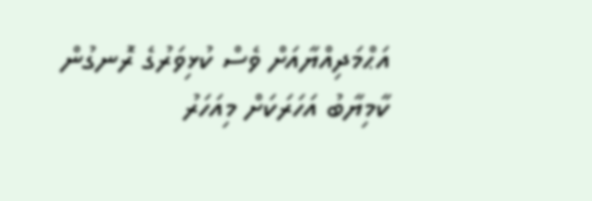އަޙްމަދިއްޔާއަށް ވެސް ކުޅިވަރުގެ ރޮނގުން ކާމިޔާބު އަހަރަކަށް މިއަހަރު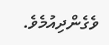ވެގެންދިއުމެވެ.